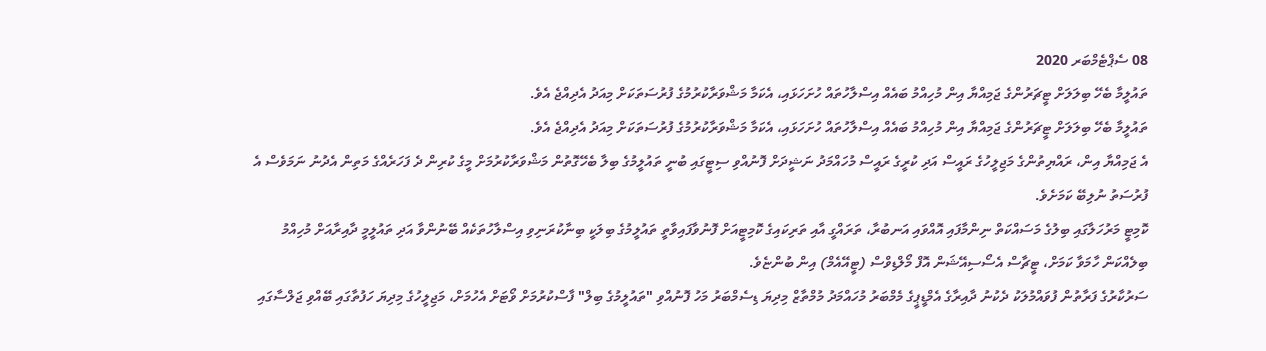08 ސެޕްޓެމްބަރ 2020
ތައުލީމާ ބެހޭ ބިލަލަށް ޓީޗަރުންގެ ޖަމިއްޔާ އިން މުހިއްމު ބައެއް އިސްލާހުތައް ހުށަހަޅައި، އެކަމާ މަޝްވަރާކުރުމުގެ ފުރުސަތަކަށް މިއަދު އެދިއްޖެ އެވެ.
ތައުލީމާ ބެހޭ ބިލަލަށް ޓީޗަރުންގެ ޖަމިއްޔާ އިން މުހިއްމު ބައެއް އިސްލާހުތައް ހުށަހަޅައި، އެކަމާ މަޝްވަރާކުރުމުގެ ފުރުސަތަކަށް މިއަދު އެދިއްޖެ އެވެ.
އެ ޖަމިއްޔާ އިން، ރައްޔިތުންގެ މަޖިލީހުގެ ރައީސް އަދި ކުރީގެ ރައީސް މުހައްމަދު ނަޝީދަށް ފޮނުއްވި ސިޓީގައި ބުނީ ތައުލީމުގެ ބިލާ ބެހޭގޮތުން މަޝްވަރާކުރުމަށް މީގެ ކުރިން ދެ ފަހަރެއްގެ މަތިން އެދުނު ނަމަވެސް އެ ފުރުސަތު ނުލިބޭ ކަމަށެވެ.
ކޮމިޓީ މަރުހަލާގައި ބިލުގެ މަސައްކަތް ނިންމާފައި އޮއްވައި އަނބުރާ، ތަރައްގީ އާއި ތަރިކައިގެ ކޮމިޓީއަށް ފޮނުވާފައިވާތީ ތައުލީމުގެ ބިލަކީ ބިނާކުރަނިވި އިސްލާހުތަކެއް ބޭނުންވާ އަދި ތައުލީމީ ދާއިރާއަށް މުހިއްމު ބިލެއްކަން ހާމަވާ ކަމަށް، ޓީޗާސް އެސޯސިއޭޝަން އޮފް މޯލްޑިވްސް (ޓީއޭއެމް) އިން ބުންޏެވެ.
ސަރުކާރުގެ ފަރާތުން ފުވައްމުލަކު ދެކުނު ދާއިރާގެ އެމްޑީޕީގެ މެމްބަރު މުހައްމަދު މުމްތާޒް މިދިޔަ ޑިސެމްބަރު މަހު ފޮނުއްވި "ތައުލީމުގެ ބިލް" ފާސްކުރުމަށް ވޯޓަށް އެހުމަށް، މަޖިލީހުގެ މިދިޔަ ހަފުތާގައި ބޭއްވި ޖަލްސާގައި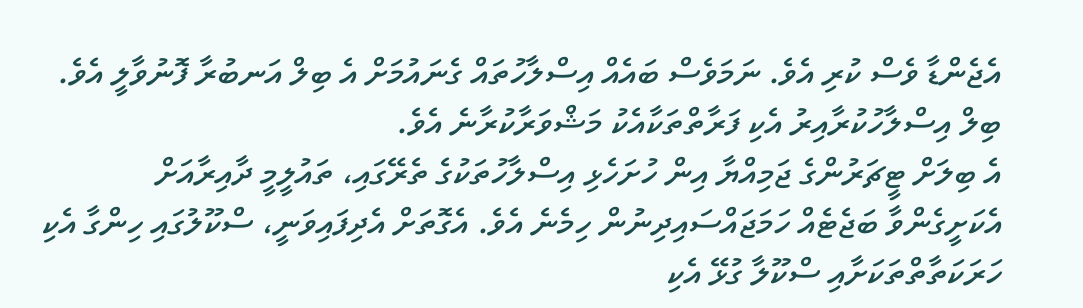އެޖެންޑާ ވެސް ކުރި އެވެ. ނަމަވެސް ބައެއް އިސްލާހުތައް ގެނައުމަށް އެ ބިލް އަނބުރާ ފޮނުވާލީ އެވެ.
ބިލް އިސްލާހުކުރާއިރު އެކި ފަރާތްތަކާއެކު މަޝްވަރާކުރާނެ އެވެ.
އެ ބިލަށް ޓީޗަރުންގެ ޖަމިއްޔާ އިން ހުށަހެޅި އިސްލާހުތަކުގެ ތެރޭގައި، ތައުލީމީ ދާއިރާއަށް އެކަށީގެންވާ ބަޖެޓެއް ހަމަޖައްސައިދިނުން ހިމެނެ އެވެ. އެގޮތަށް އެދިފައިވަނީ، ސްކޫލުގައި ހިންގާ އެކި ހަރަކަތާތްތަކަށާއި ސްކޫލާ ގުޅޭ އެކި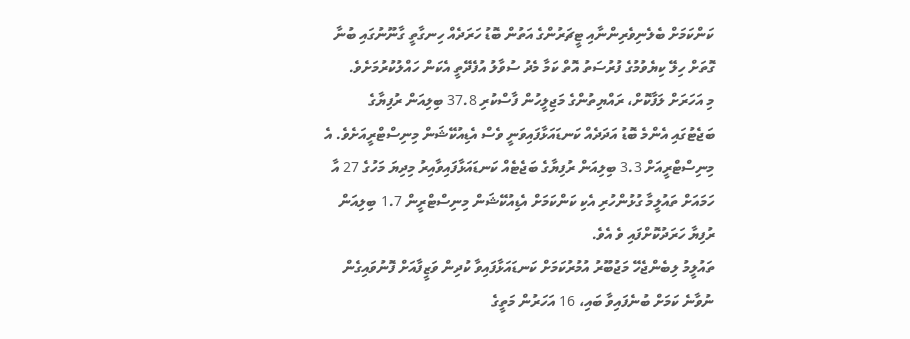ކަންކަމަށް ބެލެނިވެރިންނާއި ޓީޗަރުންގެ އަތުން ބޮޑު ހަރަދެއް ހިނގާތީ ގާނޫނުގައި ބުނާ ގޮތަށް ހިލޭ ކިޔެވުމުގެ ފުރުސަތު އޮތް ކަމާ މެދު ސުވާލު އުފެދޭތީ އެކަން ހައްލުކުރުމަށެވެ.
މި އަހަރަށް ލަފާކޮށް، ރައްޔިތުންގެ މަޖިލީހުން ފާސްކުރި 37.8 ބިލިއަން ރުފިޔާގެ ބަޖެޓުގައި އެންމެ ބޮޑު އަދަދެއް ކަނޑައަޅާފައިވަނީ ވެސް އެޑިއުކޭޝަން މިނިސްޓްރީއަށެވެ. އެ މިނިސްޓްރީއަށް 3.3 ބިލިއަން ރުފިޔާގެ ބަޖެޓެއް ކަނޑައަޅާފައިވާއިރު މިދިޔަ މަހުގެ 27 އާ ހަމައަށް ތައުލީމާ ގުޅުންހުރި އެކި ކަންކަމަށް އެޑިއުކޭޝަން މިނިސްޓްރީން 1.7 ބިލިއަން ރުފިޔާ ހަރަދުކޮށްފައި ވެ އެވެ.
ތައުލީމު ލިބެންޖެހޭ މަޖުބޫރު އުމުރުކަމަށް ކަނޑައަޅާފައިވާ ކުދިން ވަޒީފާއަށް ފޮނުވައިގެން ނުވާނެ ކަމަށް ބުނެފައިވާ ބައި، 16 އަހަރުން މަތީގެ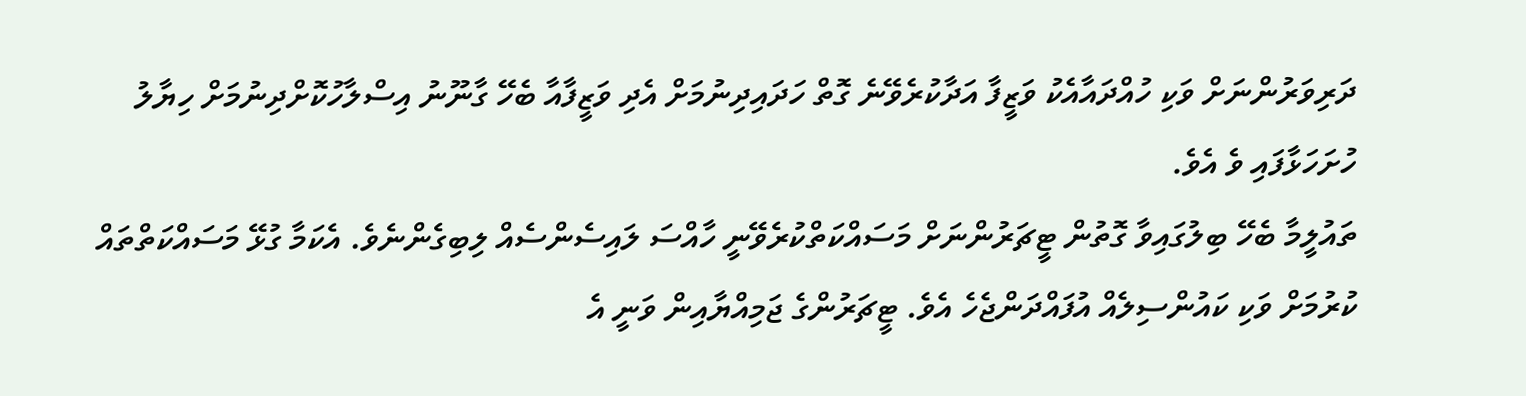ދަރިވަރުންނަށް ވަކި ހުއްދައާއެކު ވަޒީފާ އަދާކުރެވޭނެ ގޮތް ހަދައިދިނުމަށް އެދި ވަޒީފާއާ ބެހޭ ގާނޫނު އިސްލާހުކޮށްދިނުމަށް ހިޔާލު ހުށަހަޅާފައި ވެ އެވެ.
ތައުލީމާ ބެހޭ ބިލުގައިވާ ގޮތުން ޓީޗަރުންނަށް މަސައްކަތްކުރެވޭނީ ހާއްސަ ލައިސެންސެއް ލިބިގެންނެވެ. އެކަމާ ގުޅޭ މަސައްކަތްތައް ކުރުމަށް ވަކި ކައުންސިލެއް އުފައްދަންޖެހެ އެވެ. ޓީޗަރުންގެ ޖަމިއްޔާއިން ވަނީ އެ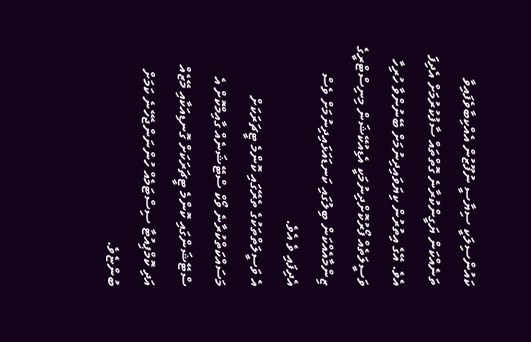ކައުންސިލަކީ ސިޔާސީ ނުފޫޒުން އެއްކިބާވެފައިވާ ތަނެއްކަން ޔަގީންކުރާނެ ގޮތްތައް ސާފުކުރުމަށް އެދިފަ އެވެ. އޭގެ އިތުރުން ކިޔަވައިދިނުމަށް ބޭނުންވާ ހުރިހާ ވަސީލަތެއް ފޯރުކޮށްދިނުމަކީ އެޑިއުކޭޝަން މިނިސްޓްރީގެ ޒިންމާއެއްކަން ބިލުގައި ކަނޑައަޅައިދިނުމަށް ވެސް އެދިފައި ވެ އެވެ.
އެ ވަސީލަތްތަކުގެ ތެރޭގައި ކޮންމެ ޓީޗަރަކަށް މަސައްކަތްކުރާނެ ވޯކް ސްޓޭޝަނެއް ގާއިމްކޮށް އެ ސްޓޭޝަންގައި ކޮންމެ ޓީޗަރަކަށް ގޮނޑިއަކާއި މޭޒެއް އަދި ކޮމްޕިއުޓާ ސިސްޓަމެއް ހުންނަންޖެހޭނެ ކަމަށް ބުންޏެވެ.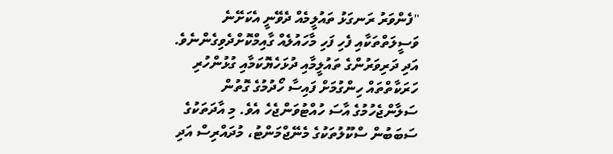"ފެންވަރު ރަނގަޅު ތައުލީމެއް ދެވޭނީ އެކަށޭނެ ވަސީލަތްތަކާއި ފެހި ފަހި މާހައުލެއް ގާއިމްކޮށްދެވިގެންނެވެ. އަދި ދަރިވަރުންގެ ތައުލީމާއި ދުޅަހެޔޮކަމާއި ގުޅުންހުރި ހަރަކާތްތައް ހިންގުމަށް ފައިސާ ހޯދުމުގެ ގޮތުން ސަލާންޖެހުމުގެ އާސަ ހުއްޓުވަންޖެހެ އެވެ. މި އާދަތަކުގެ ސަބަބުން ސްކޫލުތަކުގެ މެނޭޖްމަންޓު، މުދައްރިސް އަދި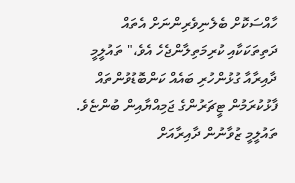ހާއްސަކޮށް ބެލެނިވެރިންނަށް އެތައް ދަތިތަކަކާއި ކުރިމަތިލާންޖެހެ އެވެ،" ތައުލީމީ ދާއިރާއާ ގުޅުންހުރި ބައެއް ކަންބޮޑުވުންތައް ފާޅުކުރަމުން ޓީޗަރުންގެ ޖަމިއްޔާއިން ބުންޏެވެ.
ތައުލީމީ ޒުވާނުން ދާއިރާއަށް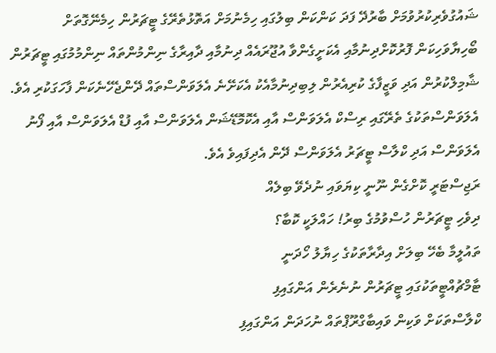ޝައުގުވެރިކުރުވުމަށް ބާރުދޭ ފަދަ ކަންކަން ބިލުގައި ހިމެނުމަށް އަތޮޅުތެރޭގެ ޓީޗަރުން ހިމެނޭގޮތަށް ބޯހިޔާވަހިކަން ފޮރުކޮށްދިނުމާއި އެކަށީގެންވާ އުޖޫރައެއް ދިނުމާއި ދާއިރާގެ ނިންމުންތައް ނިންމުމުގައި ޓީޗަރުން ޝާމިލްކުރުން އަދި ވަޒީފާގެ ކުރިއެރުން ލިބިދިނުމާއެކު އެކަށޭނެ އެލަވަންސްތައް ދޭންޖެހޭނެކަން ފާހަގަކުރި އެވެ. އެލަވަންސްތަކުގެ ތެރޭގައި ރިސްކް އެލަވަންސް އާއި އެކޮމޮޑޭޝަން އެލަވަންސް އާއި ފުޑް އެލަވަންސް އާއި ފޯނު އެލަވަންސް އަދި ކްލާސް ޓީޗަރު އެލަވަންސް ދޭން އެދިފައިވެ އެވެ.
ރަޖިސްޓަރީ ކޮށްގެން ނޫނީ ކިޔަވައި ނުދެވޭ ބިލެއް
ދިވެހި ޓީޗަރުން ހުސްވުމުގެ ބިރު! ހައްލަކީ ކޮބާ؟
ތައުލީމާ ބެހޭ ބިލަށް އިދާރާތަކުގެ ހިޔާލު ހޯދަނީ
ޓާމްޗުއްޓީތަކުގައި ޓީޗަރުން ނުނެރެން އަންގައިފި
ކްލާސްތަކަށް ވަކިން ވައިބާގްރޫޕްތައް ނުހަދަން އަންގައިފި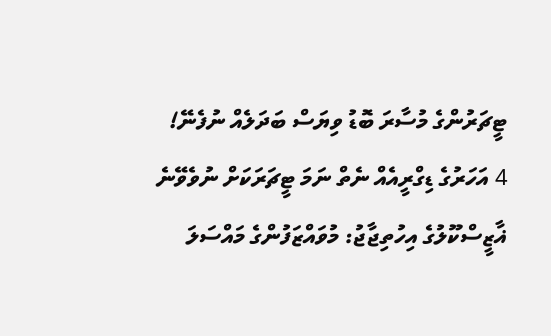ޓީޗަރުންގެ މުސާރަ ބޮޑު ވިޔަސް ބަދަލެއް ނުފެނޭ!
4 އަހަރުގެ ޑިގްރީއެއް ނެތް ނަމަ ޓީޗަރަކަށް ނުވެވޭނެ
ޣާޒީސްކޫލުގެ އިހުތިޖާޖު: މުވައްޒަފުންގެ މައްސަލަ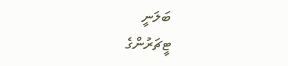ބަލަނީ
ޓީޗަރުންގެ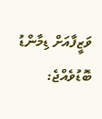ވަޒީފާއަށް ޑިމާންޑު ބޮޑުވެއްޖެ: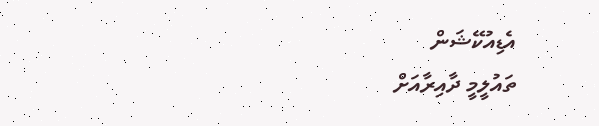އެޑިއުކޭޝަން
ތައުލީމީ ދާއިރާއަށް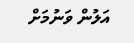އަލުން ވަނުމަށް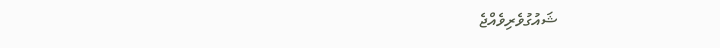ޝައުގުވެރިވެއްޖެ